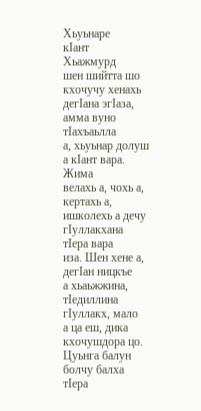Хьуьнаре
кIант
Хьажмурд
шен шийтта шо кхочучу хенахь дегIана эгIаза, амма вуно
тIахъаьлла
а, хьуьнар долуш а кIант вара. Жима
велахь а, чохь а, кертахь а, ишколехь а дечу гIуллакхана тIера вара
иза. Шен хене а, дегIан ницкъе
а хьаьжжина, тIедиллина гIуллакх, мало
а ца еш, дика кхочушдора цо. Цуьнга балун болчу балха тIера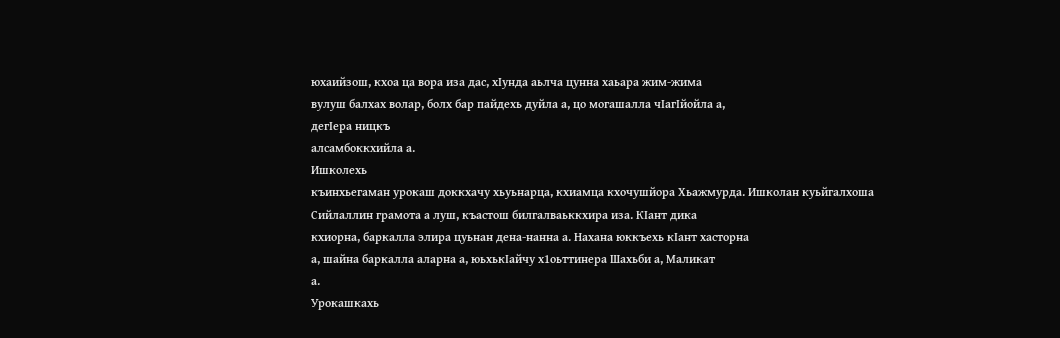юхаийзош, кхоа ца вора иза дас, хIунда аьлча цунна хаьара жим-жима
вулуш балхах волар, болх бар пайдехь дуйла а, цо могашалла чIагIйойла а,
дегIера ницкъ
алсамбоккхийла а.
Ишколехь
къинхьегаман урокаш доккхачу хьуьнарца, кхиамца кхочушйора Хьажмурда. Ишколан куьйгалхоша
Сийлаллин грамота а луш, къастош билгалваьккхира иза. КIант дика
кхиорна, баркалла элира цуьнан дена-нанна а. Нахана юккъехь кIант хасторна
а, шайна баркалла аларна а, юьхькIайчу х1оьттинера Шахьби а, Маликат
а.
Урокашкахь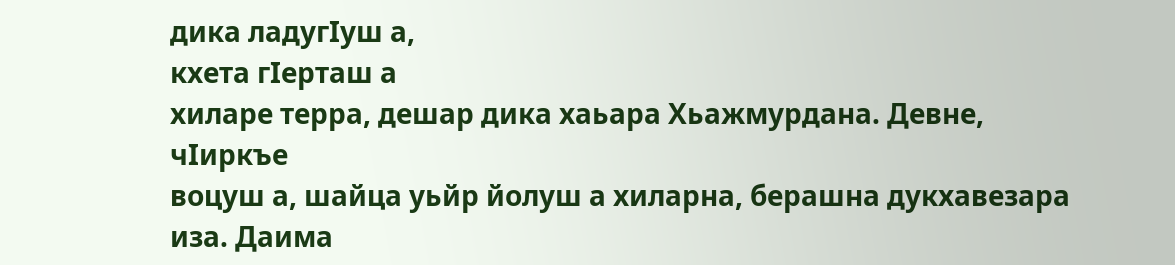дика ладугIуш а,
кхета гIерташ а
хиларе терра, дешар дика хаьара Хьажмурдана. Девне, чIиркъе
воцуш а, шайца уьйр йолуш а хиларна, берашна дукхавезара иза. Даима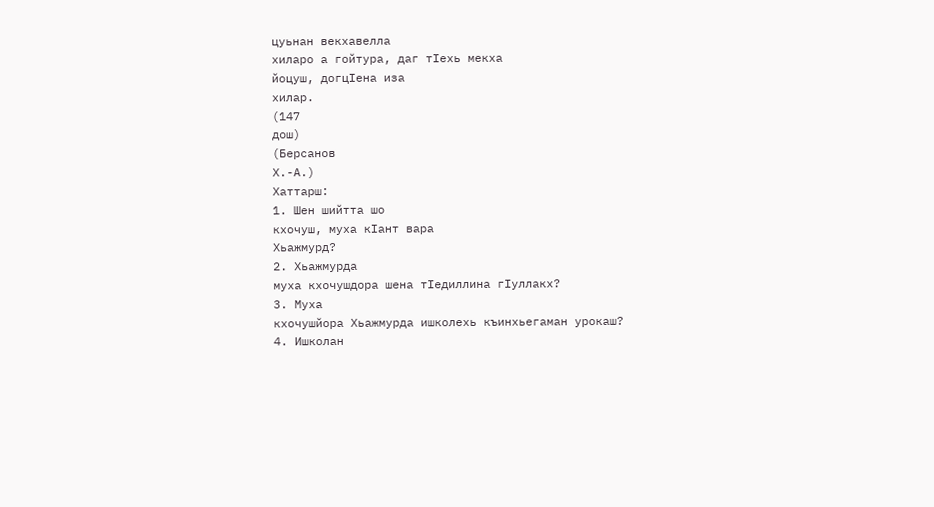цуьнан векхавелла
хиларо а гойтура, даг тIехь мекха
йоцуш, догцIена иза
хилар.
(147
дош)
(Берсанов
Х.-А.)
Хаттарш:
1. Шен шийтта шо
кхочуш, муха кIант вара
Хьажмурд?
2. Хьажмурда
муха кхочушдора шена тIедиллина гIуллакх?
3. Муха
кхочушйора Хьажмурда ишколехь къинхьегаман урокаш?
4. Ишколан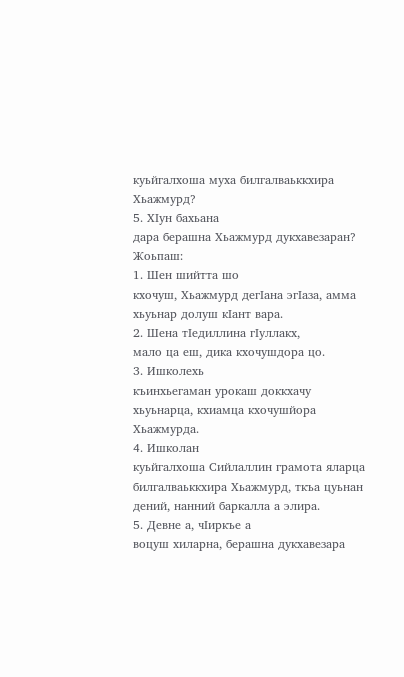куьйгалхоша муха билгалваьккхира Хьажмурд?
5. ХIун бахьана
дара берашна Хьажмурд дукхавезаран?
Жоьпаш:
1. Шен шийтта шо
кхочуш, Хьажмурд дегIана эгIаза, амма
хьуьнар долуш кIант вара.
2. Шена тIедиллина гIуллакх,
мало ца еш, дика кхочушдора цо.
3. Ишколехь
къинхьегаман урокаш доккхачу хьуьнарца, кхиамца кхочушйора Хьажмурда.
4. Ишколан
куьйгалхоша Сийлаллин грамота яларца билгалваьккхира Хьажмурд, ткъа цуьнан
дений, нанний баркалла а элира.
5. Девне а, чIиркъе а
воцуш хиларна, берашна дукхавезара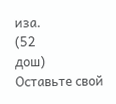иза.
(52
дош)
Оставьте свой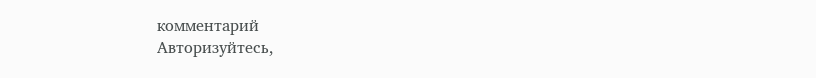комментарий
Авторизуйтесь,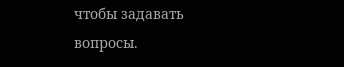чтобы задавать вопросы.